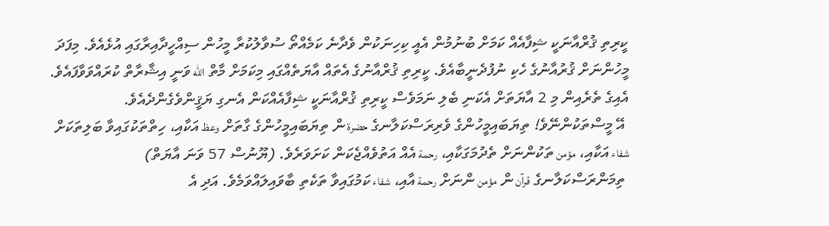ކީރިތި ޤުރްއާނަކީ ޝިފާއެއް ކަމަށް ބުނުމުން އެއީ ކިހިނަކުން ވެދާނެ ކަމެއްތޯ ސުވާލުކުރާ މީހުން ސިއްހީދާއިރާގައި އުޅެއެވެ. މިފަދަ މީހުންނަށް ޤުރުއާނުގެ ހެކި ނުފުދެނީބާއެވެ. ކީރިތި ޤުރްއާނުގެ އެތައް އާޔަތެއްގައި މިކަމަށް މާތް الله ވަނީ އިޝާރާތް ކުރައްވަވާފައެވެ. އެއިގެ ތެރެއިން މި 2 އާޔަތަށް އެކަނި ބެލި ނަމަވެސް ކީރިތި ޤުރްއާނަކީ ޝިފާއެއްކަން އެނގި ޔަޤީންވެގެންދެއެވެ.
 އޭ މީސްތަކުންނޭވެ! ތިޔަބައިމީހުންގެ ވެރިރަސްކަލާނގެ حضرة ން ތިޔަބައިމީހުންގެ ގާތަށް وعظ އަކާއި، ހިތްތަކުގައިވާ ބަލިތަކަށް شفاء އަކާއި، مؤمن ތަކުންނަށް ތެދުމަގަކާއި، رحمة އެއް އަތުވެއްޖެކަން ކަށަވަރެވެ. (ޔޫނުސް 57 ވަނަ އާޔަތް)
 ތިމަންރަސްކަލާނގެ قرآن ން مؤمن ންނަށް رحمة އާއި، شفاء ކަމުގައިވާ ތަކެތި ބާވައިލައްވަމެވެ. އަދި އެ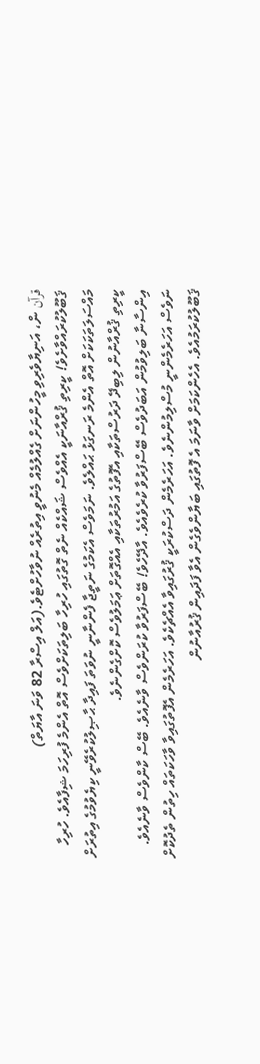قرآن ން، އަނިޔާވެރިވި މީހުންނަށް ގެއްލުމެއް މެނުވީ އިތުރެއް ނުވާހުށްޓެވެ.(އަލް އިސްރާ 82 ވަނަ އާޔަތް)
ޤަބޫލުކުރައްވާށެވެ! ކީރިތި ޤުރްއާނަކީ އެއްވެސް ޝައްކެއް ނެތް ގޮތުގައި ހުރިހާ ބަލިތަކަށްވެސް އޮތް އެންމެ ފުރިހަމަ ޝިފާއެވެ. ހުރިހާ މައްސަލަތަކަކަށް އޮތް އެންމެ ރަނގަޅު ޙައްލެވެ. ނަމަވެސް އެކަމުގެ ނަތީޖާ ފެންނާނީ ނުވަތަ ފައިދާ ޙާޞިލުކުރެވޭނީ ކިޔެވުމުގެ އިތުރަށް ކީރިތި ޤުރްއާނުން ލިބިދޭ ދަރުސްތަކާއި އެފޮތުގެ އަމުރުތަކާއި އެއްގޮތަށް ޢަމަލުވެސް ކޮށްގެންނެވެ.
އިންސާނާ ބަލިވުމުން އަބަދުވެސް ބޭސްފަރުވާ ކުރެވެއެވެ. އާދޭހެވެ! ބޭސްފަރުވާ ކުރަންވެސް ވާނެއެވެ. ބޭސް ކާންވެސް ވާނެއެވެ. ނަވެސް އަހަރެމެންނީ މުސްލިމުންނެވެ. އަހަރެމެން ދަސްކުރަކީ ޤުރުގައިވާ އެއްޗެކެވެ. އަހަރެމެން އެފޮތުގައިވާ ވާހަކަތައް ހިތުން ތެދުކޮށް ޤަބޫލުކުރަމުއެވެ. އެހެންކަމަށް ވާނަމަ އެ ފޮތުގައި ބަޔާންވެގެން އެވާ ފަދައިން ޤުރުއާނުން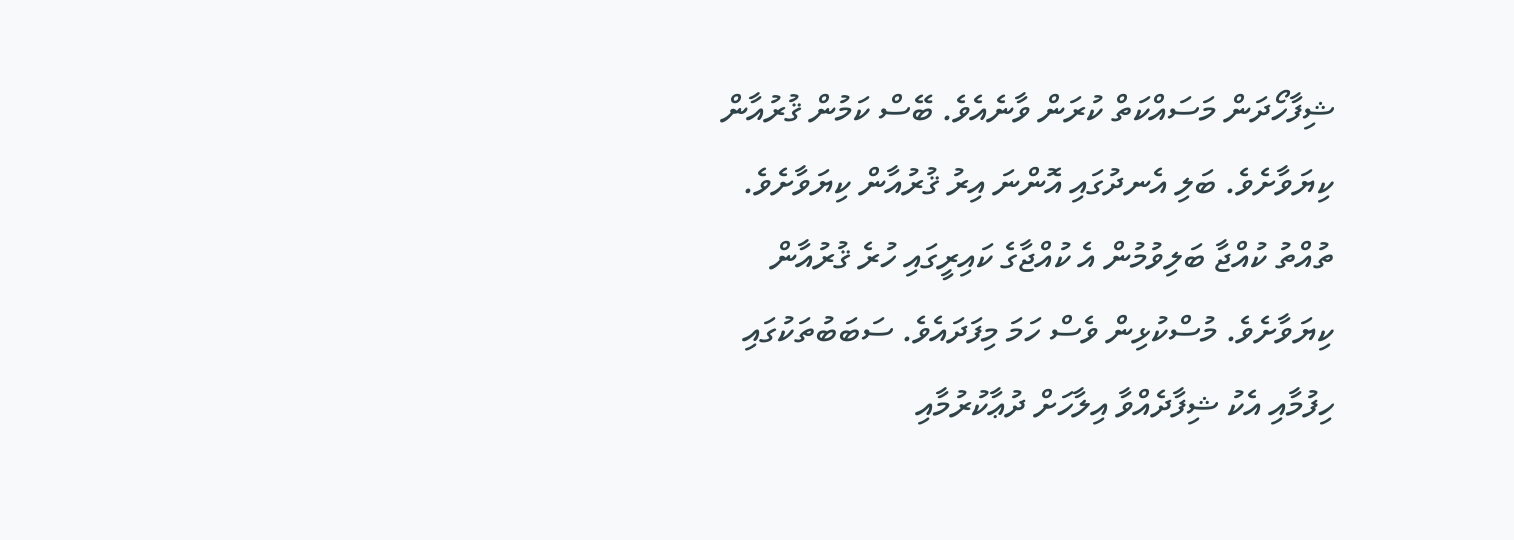ޝިފާހޯދަން މަސައްކަތް ކުރަން ވާނެއެވެ. ބޭސް ކަމުން ޤުރުއާން ކިޔަވާށެވެ. ބަލި އެނދުގައި އޮންނަ އިރު ޤުރުއާން ކިޔަވާށެވެ. ތުއްތު ކުއްޖާ ބަލިވުމުން އެ ކުއްޖާގެ ކައިރީގައި ހުރެ ޤުރުއާން ކިޔަވާށެވެ. މުސްކުޅިން ވެސް ހަމަ މިފަދައެވެ. ސަބަބުތަކުގައި ހިފުމާއި އެކު ޝިފާދެއްވާ އިލާހަށް ދުޢާކުރުމާއި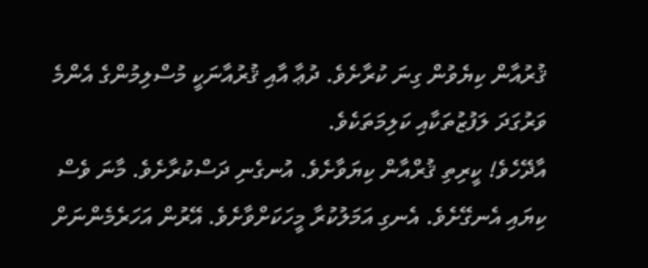ޤުރުއާން ކިޔެވުން ގިނަ ކުރާށެވެ. ދުޢާ އާއި ޤުރުއާނަކީ މުސްލިމުންގެ އެންމެ ވަރުގަދަ ލަފުޒުތަކާއި ކަލިމަތަކެވެ.
އާދޭހެވެ! ކީރިތި ޤުރްއާން ކިޔަވާށެވެ. އުނގެނި ދަސްކުރާށެވެ. މާނަ ވެސް ކިޔައި އެނގޭށެވެ. އެނގި އަމަލުކުރާ މީހަކަށްވާށެވެ. އޭރުން އަހަރެމެންނަށް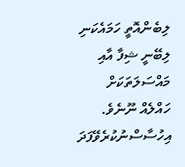ލިބެންއޮތީ ހަމައެކަނި ލިބޭނީ ޝިފާ އާއި މައްސަލަތަކަށް ހައްލެއް ނޫނެވެ. އިހުސާސްނުކުރެވޭފަދަ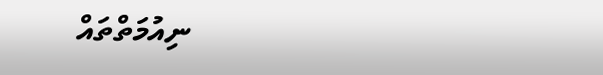ނިއުމަތްތައް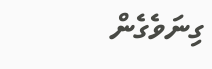ގިނަވެގެން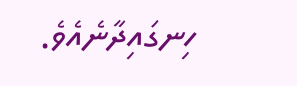ހިނގައިދާނެއެވެ.